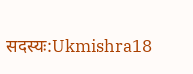सदस्यः:Ukmishra18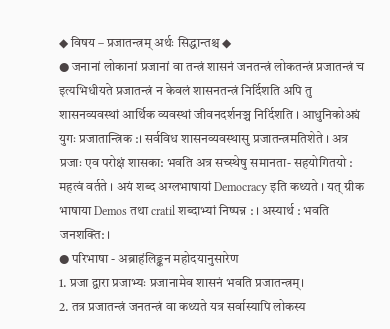◆ विषय – प्रजातन्त्रम् अर्थः सिद्धान्तश्च ◆
● जनानां लोकानां प्रजानां वा तन्त्रं शासनं जनतन्त्रं लोकतन्त्रं प्रजातन्त्रं च इत्यभिधीयते प्रजातन्त्रं न केवलं शासनतन्त्रं निर्दिशति अपि तु शासनव्यवस्थां आर्थिक व्यवस्थां जीवनदर्शनञ्च निर्दिशति । आधुनिकोअ्यं युगः प्रजातान्त्रिक :। सर्वविध शासनव्यवस्थासु प्रजातन्त्रमतिशेते । अत्र प्रजाः एव परोक्षं शासका: भवति अत्र सच्स्थेषु समानता- सहयोगितयो : महत्वं वर्तते । अयं शब्द अग्लभाषायां Democracy इति कथ्यते । यत् ग्रीक भाषाया Demos तथा cratil शब्दाभ्यां निष्पन्न : । अस्यार्थ : भवति जनशक्ति: ।
● परिभाषा - अब्राहंलिङ्कन महोदयानुसारेण
1. प्रजा द्वारा प्रजाभ्यः प्रजानामेव शासनं भवति प्रजातन्त्रम्।
2. तत्र प्रजातन्त्रं जनतन्त्रं वा कथ्यते यत्र सर्वास्यापि लोकस्य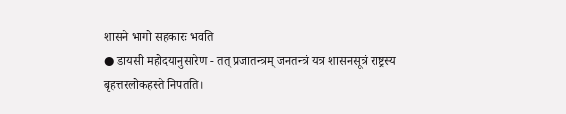शासने भागो सहकारः भवति
● डायसी महोदयानुसारेण - तत् प्रजातन्त्रम् जनतन्त्रं यत्र शासनसूत्रं राष्ट्रस्य बृहत्तरलोकहस्ते निपतति।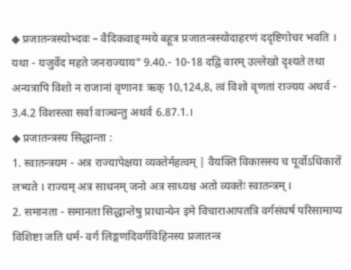◆ प्रजातन्त्रस्योभ्दवः – वैदिकवाङ्ग्मये बहूत्र प्रजातन्त्रस्योदाहरणं ददृष्टिगोचर भवति । यथा - यजुर्वेद महते जनराज्याय" 9.40.- 10-18 दद्वि वारम् उल्लेखो दृश्यते तथा अन्यत्रापि विशो न राजानां वृणानाः ऋक् 10,124,8, त्वं विशो वृणतां राज्यय अथर्व - 3.4.2 विशस्त्वा सर्वा वाञ्चन्तु अथर्व 6.87.1.।
◆ प्रजातन्त्रस्य सिद्धान्ता :
1. स्वातन्त्रयम - अत्र राज्यापेक्षया व्यक्तेर्महत्वम् | वैयक्ति विकासस्य च पूर्वोऽधिकारों लभ्यते । राज्यम् अत्र साधनम् जनो अत्र साध्यश्च अतो व्यक्तेः स्वातन्त्रम् ।
2. समानता - समानता सिद्धान्तेषु प्राधान्येन इमे विचाराआपतत्रि वर्गसंघर्ष परिसामाप्य विशिष्टा जति धर्म- वर्ग लिङ्गणदिवर्गविहिनस्य प्रजातन्त्र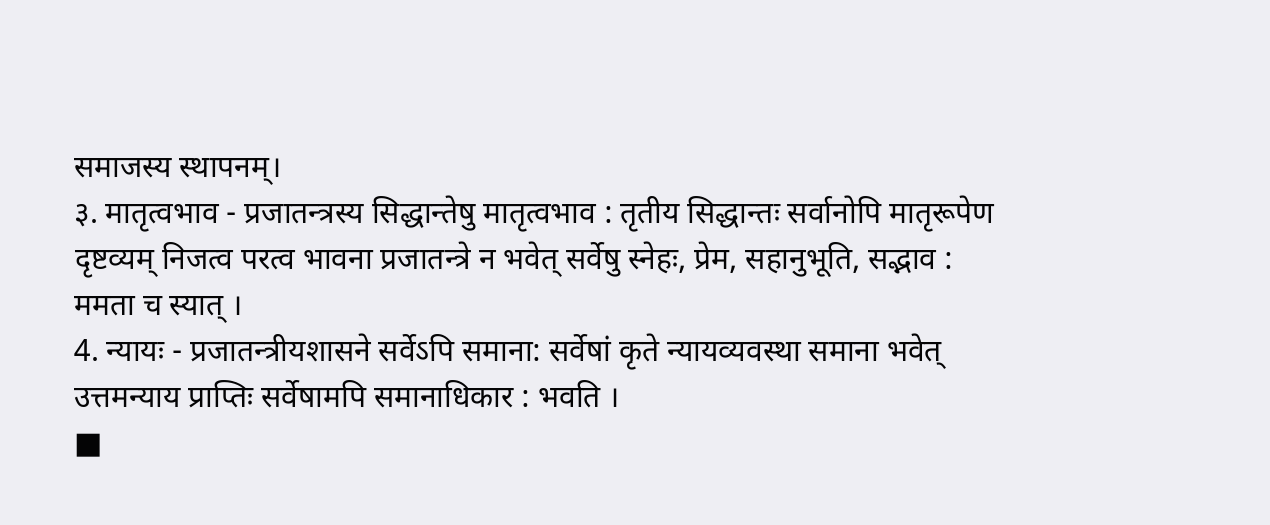समाजस्य स्थापनम्।
३. मातृत्वभाव - प्रजातन्त्रस्य सिद्धान्तेषु मातृत्वभाव : तृतीय सिद्धान्तः सर्वानोपि मातृरूपेण दृष्टव्यम् निजत्व परत्व भावना प्रजातन्त्रे न भवेत् सर्वेषु स्नेहः, प्रेम, सहानुभूति, सद्भाव : ममता च स्यात् ।
4. न्यायः - प्रजातन्त्रीयशासने सर्वेऽपि समाना: सर्वेषां कृते न्यायव्यवस्था समाना भवेत् उत्तमन्याय प्राप्तिः सर्वेषामपि समानाधिकार : भवति ।
■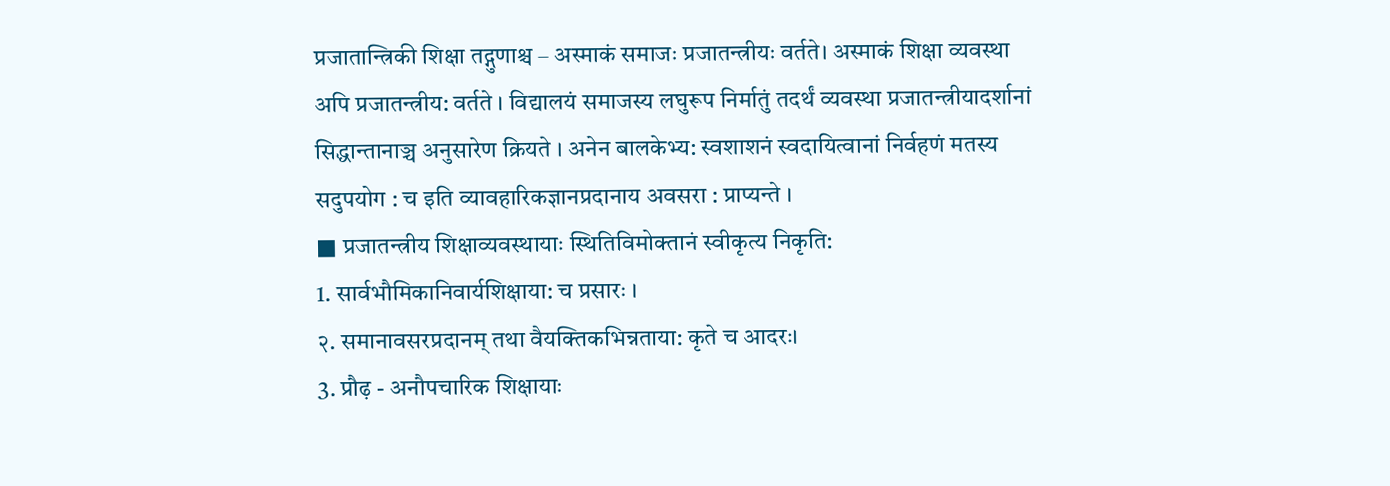प्रजातान्त्रिकी शिक्षा तद्गुणाश्च – अस्माकं समाजः प्रजातन्त्रीयः वर्तते। अस्माकं शिक्षा व्यवस्था अपि प्रजातन्त्रीय: वर्तते । विद्यालयं समाजस्य लघुरूप निर्मातुं तदर्थं व्यवस्था प्रजातन्त्रीयादर्शानां सिद्धान्तानाञ्च अनुसारेण क्रियते । अनेन बालकेभ्य: स्वशाशनं स्वदायित्वानां निर्वहणं मतस्य सदुपयोग : च इति व्यावहारिकज्ञानप्रदानाय अवसरा : प्राप्यन्ते ।
■ प्रजातन्त्रीय शिक्षाव्यवस्थायाः स्थितिविमोक्तानं स्वीकृत्य निकृति:
1. सार्वभौमिकानिवार्यशिक्षाया: च प्रसारः ।
२. समानावसरप्रदानम् तथा वैयक्तिकभिन्नताया: कृते च आदरः।
3. प्रौढ़ - अनौपचारिक शिक्षायाः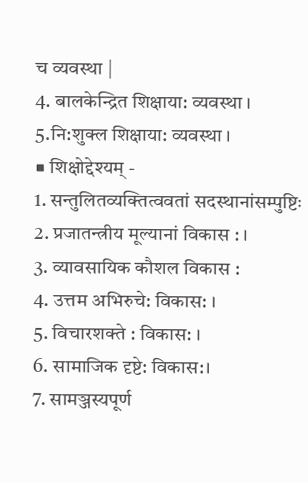च व्यवस्था |
4. बालकेन्द्रित शिक्षाया: व्यवस्था ।
5.नि:शुक्ल शिक्षाया: व्यवस्था ।
■ शिक्षोद्देश्यम् -
1. सन्तुलितव्यक्तित्ववतां सदस्थानांसम्पुष्टिः
2. प्रजातन्त्रीय मूल्यानां विकास : ।
3. व्यावसायिक कौशल विकास :
4. उत्तम अभिरुचे: विकास: ।
5. विचारशक्ते : विकास: ।
6. सामाजिक दृष्टे: विकास:।
7. सामञ्जस्यपूर्ण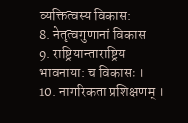व्यक्तित्वस्य विकास:
8. नेतृत्वगुणानां विकास
9. राष्ट्रियान्ताराष्ट्रिय भावनाया: च विकासः ।
10. नागरिकता प्रशिक्षणम् ।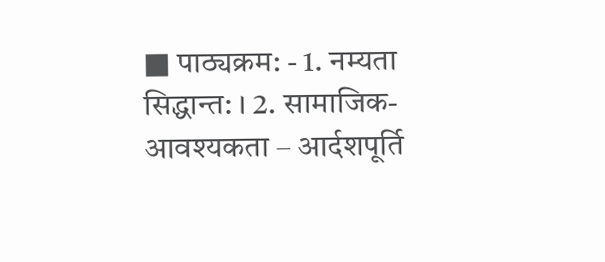■ पाठ्यक्रम: - 1. नम्यता सिद्धान्त: । 2. सामाजिक- आवश्यकता – आर्दशपूर्ति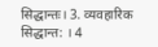सिद्धान्तः। 3. व्यवहारिक सिद्धान्त: । 4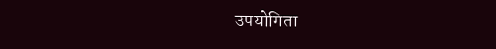उपयोगिता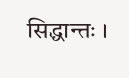सिद्धान्तः ।